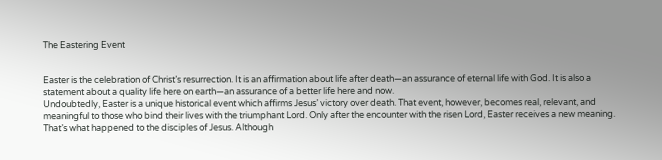The Eastering Event


Easter is the celebration of Christ’s resurrection. It is an affirmation about life after death—an assurance of eternal life with God. It is also a statement about a quality life here on earth—an assurance of a better life here and now.
Undoubtedly, Easter is a unique historical event which affirms Jesus’ victory over death. That event, however, becomes real, relevant, and meaningful to those who bind their lives with the triumphant Lord. Only after the encounter with the risen Lord, Easter receives a new meaning.
That’s what happened to the disciples of Jesus. Although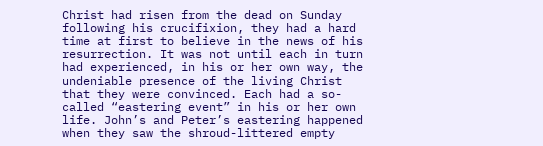Christ had risen from the dead on Sunday following his crucifixion, they had a hard time at first to believe in the news of his resurrection. It was not until each in turn had experienced, in his or her own way, the undeniable presence of the living Christ that they were convinced. Each had a so-called “eastering event” in his or her own life. John’s and Peter’s eastering happened when they saw the shroud-littered empty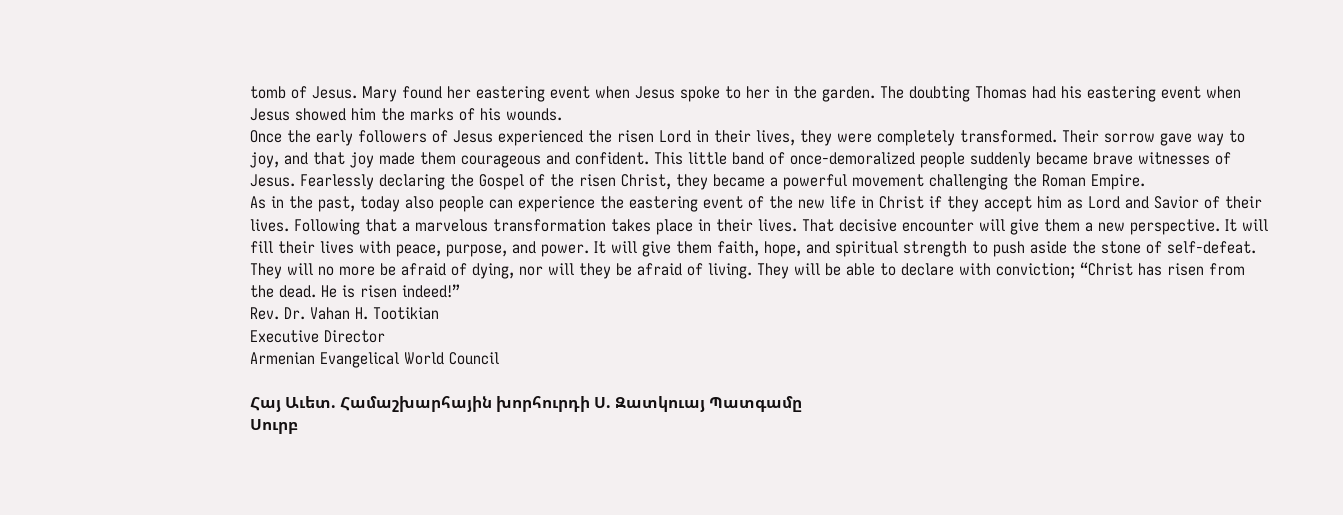tomb of Jesus. Mary found her eastering event when Jesus spoke to her in the garden. The doubting Thomas had his eastering event when Jesus showed him the marks of his wounds.
Once the early followers of Jesus experienced the risen Lord in their lives, they were completely transformed. Their sorrow gave way to joy, and that joy made them courageous and confident. This little band of once-demoralized people suddenly became brave witnesses of Jesus. Fearlessly declaring the Gospel of the risen Christ, they became a powerful movement challenging the Roman Empire.
As in the past, today also people can experience the eastering event of the new life in Christ if they accept him as Lord and Savior of their lives. Following that a marvelous transformation takes place in their lives. That decisive encounter will give them a new perspective. It will fill their lives with peace, purpose, and power. It will give them faith, hope, and spiritual strength to push aside the stone of self-defeat. They will no more be afraid of dying, nor will they be afraid of living. They will be able to declare with conviction; “Christ has risen from the dead. He is risen indeed!”
Rev. Dr. Vahan H. Tootikian
Executive Director
Armenian Evangelical World Council

Հայ Աւետ. Համաշխարհային խորհուրդի Ս. Զատկուայ Պատգամը
Սուրբ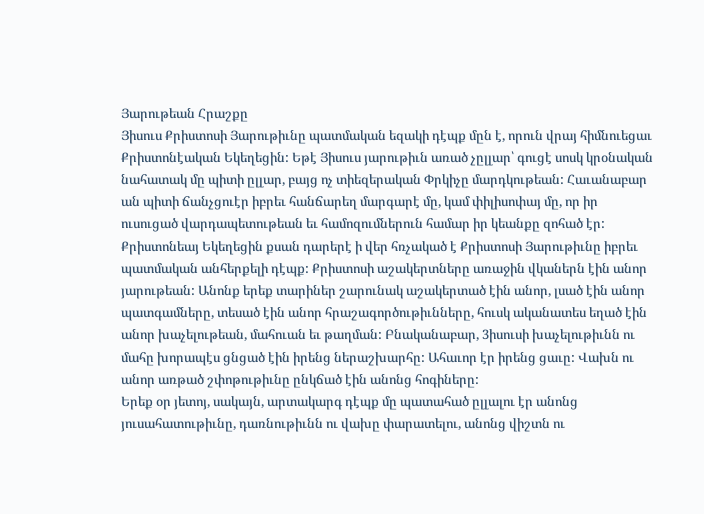Յարութեան Հրաշքը
Յիսուս Քրիստոսի Յարութիւնը պատմական եզակի դէպք մըն է, որուն վրայ հիմնուեցաւ Քրիստոնէական Եկեղեցին: Եթէ Յիսուս յարութիւն առած չըլլար՝ գուցէ սոսկ կրօնական նահատակ մը պիտի ըլլար, բայց ոչ տիեզերական Փրկիչը մարդկութեան: Հաւանաբար ան պիտի ճանչցուէր իբրեւ հանճարեղ մարգարէ մը, կամ փիլիսոփայ մը, որ իր ուսուցած վարդապետութեան եւ համոզումներուն համար իր կեանքը զոհած էր:
Քրիստոնեայ Եկեղեցին քսան դարերէ ի վեր հռչակած է Քրիստոսի Յարութիւնը իբրեւ պատմական անհերքելի դէպք: Քրիստոսի աշակերտները առաջին վկաներն էին անոր յարութեան: Անոնք երեք տարիներ շարունակ աշակերտած էին անոր, լսած էին անոր պատգամները, տեսած էին անոր հրաշագործութիւնները, հուսկ ականատես եղած էին անոր խաչելութեան, մահուան եւ թաղման: Բնականաբար, 3իսուսի խաչելութիւնն ու մահը խորապէս ցնցած էին իրենց ներաշխարհը: Ահաւոր էր իրենց ցաւը: Վախն ու անոր առթած շփոթութիւնը ընկճած էին անոնց հոգիները:
Երեք օր յետոյ, սակայն, արտակարգ դէպք մը պատահած ըլլալու էր անոնց յուսահատութիւնը, դառնութիւնն ու վախը փարատելու, անոնց վիշտն ու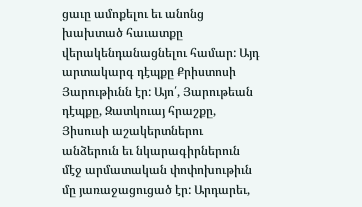ցաւը ամոքելու եւ անոնց խախտած հաւատքը վերակենդանացնելու համար: Այդ արտակարգ դէպքը Քրիստոսի Յարութիւնն էր: Այո՛, Յարութեան դէպքը, Զատկուայ հրաշքը, Յիսուսի աշակերտներու անձերուն եւ նկարագիրներուն մէջ արմատական փոփոխութիւն մը յառաջացուցած էր: Արդարեւ,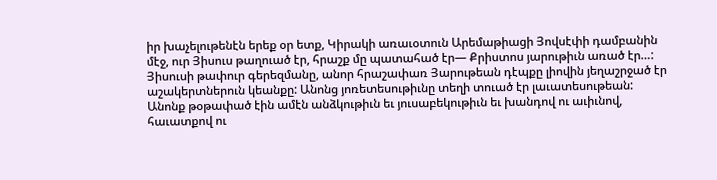իր խաչելութենէն երեք օր ետք, Կիրակի առաւօտուն Արեմաթիացի Յովսէփի դամբանին մէջ, ուր Յիսուս թաղուած էր, հրաշք մը պատահած էր— Քրիստոս յարութիւն առած էր…:
Յիսուսի թափուր գերեզմանը, անոր հրաշափառ Յարութեան դէպքը լիովին յեղաշրջած էր աշակերտներուն կեանքը: Անոնց յոռետեսութիւնը տեղի տուած էր լաւատեսութեան: Անոնք թօթափած էին ամէն անձկութիւն եւ յուսաբեկութիւն եւ խանդով ու աւիւնով, հաւատքով ու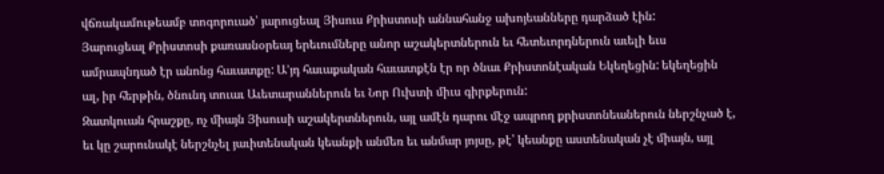վճռակամութեամբ տոգորուած՝ յարուցեալ Յիսուս Քրիստոսի աննահանջ ախոյեանները դարձած էին:
Յարուցեալ Քրիստոսի քառասնօրեայ երեւումները անոր աշակերտներուն եւ հետեւորդներուն աւելի եւս ամրապնդած էր անոնց հաւատքը: Ա’յդ հաւաքական հաւատքէն էր որ ծնաւ Քրիստոնէական Եկեղեցին: եկեղեցին ալ, իր հերթին, ծնունդ տուաւ Աւետարաններուն եւ Նոր Ուխտի միւս գիրքերուն:
Զատկուան հրաշքը, ոչ միայն Յիսուսի աշակերտներուն, այլ ամէն դարու մէջ ապրող քրիստոնեաներուն ներշնչած է, եւ կը շարունակէ ներշնչել յաւիտենական կեանքի անմեռ եւ անմար յոյսը, թէ՝ կեանքը աստենական չէ միայն, այլ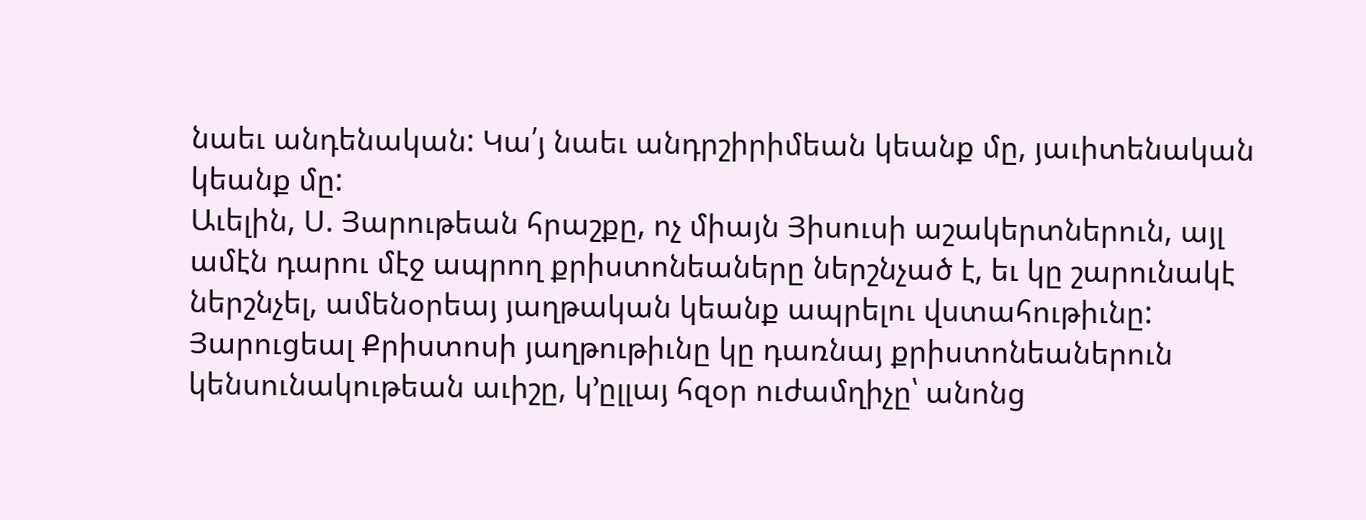նաեւ անդենական: Կա՛յ նաեւ անդրշիրիմեան կեանք մը, յաւիտենական կեանք մը:
Աւելին, Ս. Յարութեան հրաշքը, ոչ միայն Յիսուսի աշակերտներուն, այլ ամէն դարու մէջ ապրող քրիստոնեաները ներշնչած է, եւ կը շարունակէ ներշնչել, ամենօրեայ յաղթական կեանք ապրելու վստահութիւնը: Յարուցեալ Քրիստոսի յաղթութիւնը կը դառնայ քրիստոնեաներուն կենսունակութեան աւիշը, կ’ըլլայ հզօր ուժամղիչը՝ անոնց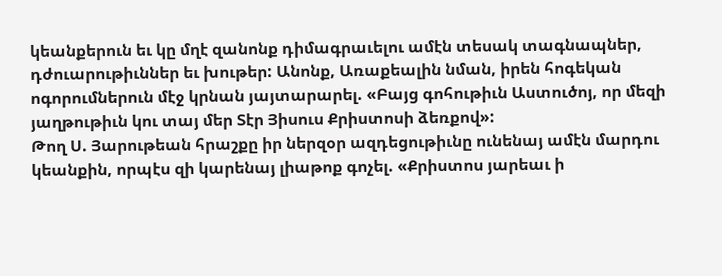կեանքերուն եւ կը մղէ զանոնք դիմագրաւելու ամէն տեսակ տագնապներ, դժուարութիւններ եւ խութեր: Անոնք, Առաքեալին նման, իրեն հոգեկան ոգորումներուն մէջ կրնան յայտարարել. «Բայց գոհութիւն Աստուծոյ, որ մեզի յաղթութիւն կու տայ մեր Տէր Յիսուս Քրիստոսի ձեռքով»:
Թող Ս. Յարութեան հրաշքը իր ներզօր ազդեցութիւնը ունենայ ամէն մարդու կեանքին, որպէս զի կարենայ լիաթոք գոչել. «Քրիստոս յարեաւ ի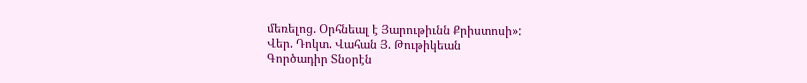մեռելոց. Օրհնեալ է Յարութիւնն Քրիստոսի»:
Վեր. Դոկտ. Վահան Յ. Թութիկեան
Գործադիր Տնօրէն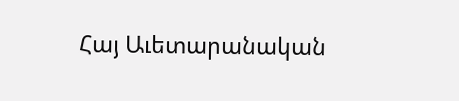Հայ Աւետարանական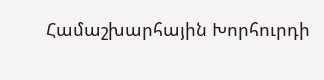Համաշխարհային Խորհուրդի